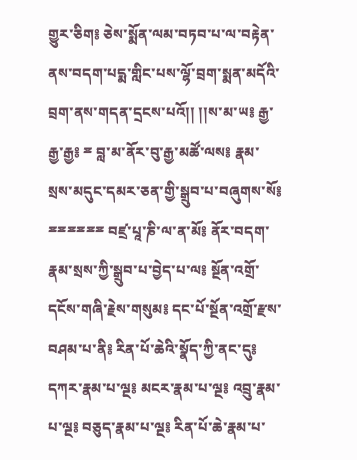གྱུར་ཅིག༔ ཅེས་སྨོན་ལམ་བཏབ་པ་ལ་བརྟེན་ནས་བདག་པདྨ་གླིང་པས་ལྷོ་བྲག་སྨན་མདོའི་བྲག་ནས་གདན་དྲངས་པའོ།། །།ས་མ་ཡ༔ རྒྱ་རྒྱ་རྒྱ༔ ྈ བླ་མ་ནོར་བུ་རྒྱ་མཚོ་ལས༔ རྣམ་སྲས་མདུང་དམར་ཅན་གྱི་སྒྲུབ་པ་བཞུགས་སོ༔ ྈྈྈྈྈྈ བཛྲ་པཱ་ཎི་ལ་ན་མོ༔ ནོར་བདག་རྣམ་སྲས་ཀྱི་སྒྲུབ་པ་བྱེད་པ་ལ༔ སྔོན་འགྲོ་དངོས་གཞི་རྗེས་གསུམ༔ དང་པོ་སྔོན་འགྲོ་རྫས་བཤམ་པ་ནི༔ རིན་པོ་ཆེའི་སྣོད་ཀྱི་ནང་དུ༔ དཀར་རྣམ་པ་ལྔ༔ མངར་རྣམ་པ་ལྔ༔ འབྲུ་རྣམ་པ་ལྔ༔ བཅུད་རྣམ་པ་ལྔ༔ རིན་པོ་ཆེ་རྣམ་པ་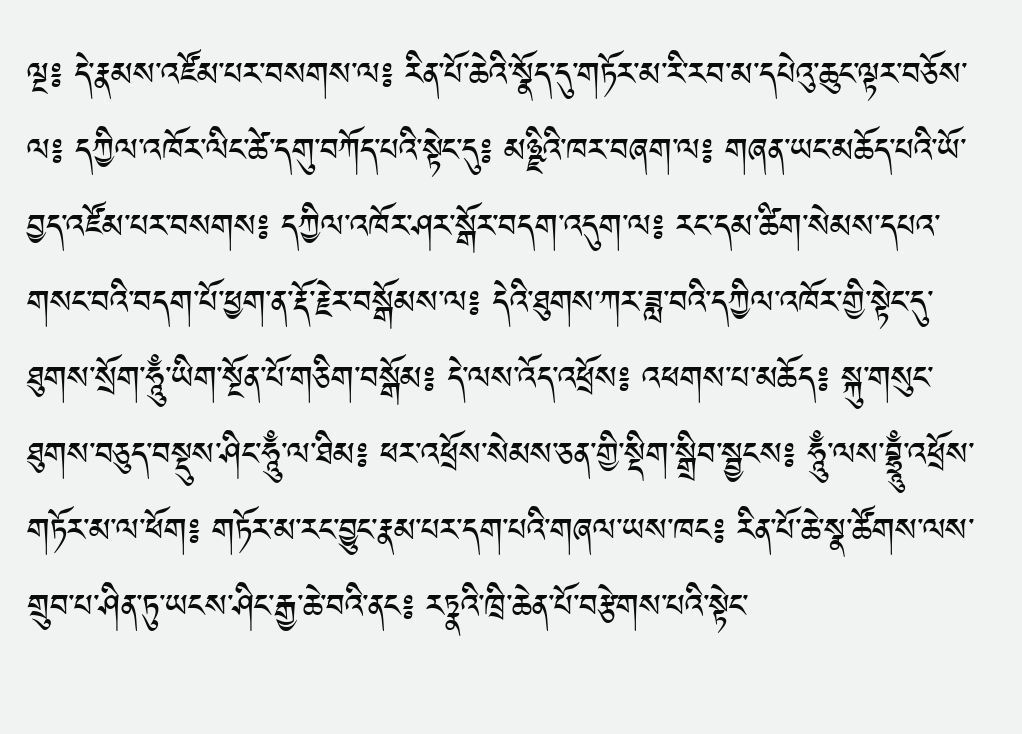ལྔ༔ དེ་རྣམས་འཛོམ་པར་བསགས་ལ༔ རིན་པོ་ཆེའི་སྣོད་དུ་གཏོར་མ་རི་རབ་མ་དཔེའུ་ཆུང་ལྟར་བཅོས་ལ༔ དཀྱིལ་འཁོར་ལིང་ཚེ་དགུ་བཀོད་པའི་སྟེང་དུ༔ མཉྫིའི་ཁར་བཞག་ལ༔ གཞན་ཡང་མཆོད་པའི་ཡོ་བྱད་འཛོམ་པར་བསགས༔ དཀྱིལ་འཁོར་ཤར་སྒོར་བདག་འདུག་ལ༔ རང་དམ་ཚིག་སེམས་དཔའ་གསང་བའི་བདག་པོ་ཕྱག་ན་རྡོ་རྗེར་བསྒོམས་ལ༔ དེའི་ཐུགས་ཀར་ཟླ་བའི་དཀྱིལ་འཁོར་གྱི་སྟེང་དུ་ཐུགས་སྲོག་ཧཱུྃ་ཡིག་སྔོན་པོ་གཅིག་བསྒོམ༔ དེ་ལས་འོད་འཕྲོས༔ འཕགས་པ་མཆོད༔ སྐུ་གསུང་ཐུགས་བཅུད་བསྡུས་ཤིང་ཧཱུྃ་ལ་ཐིམ༔ ཕར་འཕྲོས་སེམས་ཅན་གྱི་སྡིག་སྒྲིབ་སྦྱངས༔ ཧཱུྃ་ལས་བྷྲཱུྃ་འཕྲོས་གཏོར་མ་ལ་ཕོག༔ གཏོར་མ་རང་བྱུང་རྣམ་པར་དག་པའི་གཞལ་ཡས་ཁང༔ རིན་པོ་ཆེ་སྣ་ཚོགས་ལས་གྲུབ་པ་ཤིན་ཏུ་ཡངས་ཤིང་རྒྱ་ཆེ་བའི་ནང༔ རཏྣའི་ཁྲི་ཆེན་པོ་བརྩེགས་པའི་སྟེང་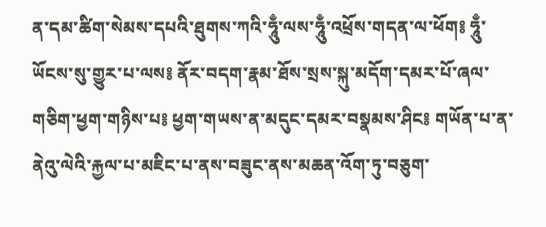ན་དམ་ཚིག་སེམས་དཔའི་ཐུགས་ཀའི་ཧཱུྃ་ལས་ཧཱུྃ་འཕྲོས་གདན་ལ་ཕོག༔ ཧཱུྃ་ཡོངས་སུ་གྱུར་པ་ལས༔ ནོར་བདག་རྣམ་ཐོས་སྲས་སྐུ་མདོག་དམར་པོ་ཞལ་གཅིག་ཕྱག་གཉིས་པ༔ ཕྱག་གཡས་ན་མདུང་དམར་བསྣམས་ཤིང༔ གཡོན་པ་ན་ནེའུ་ལེའི་རྐྱལ་པ་མཇིང་པ་ནས་བཟུང་ནས་མཆན་འོག་ཏུ་བཅུག་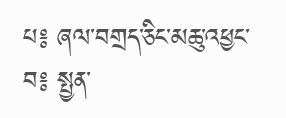པ༔ ཞལ་བགྲད་ཅིང་མཆུ་འཕྱང་བ༔ སྤྱན་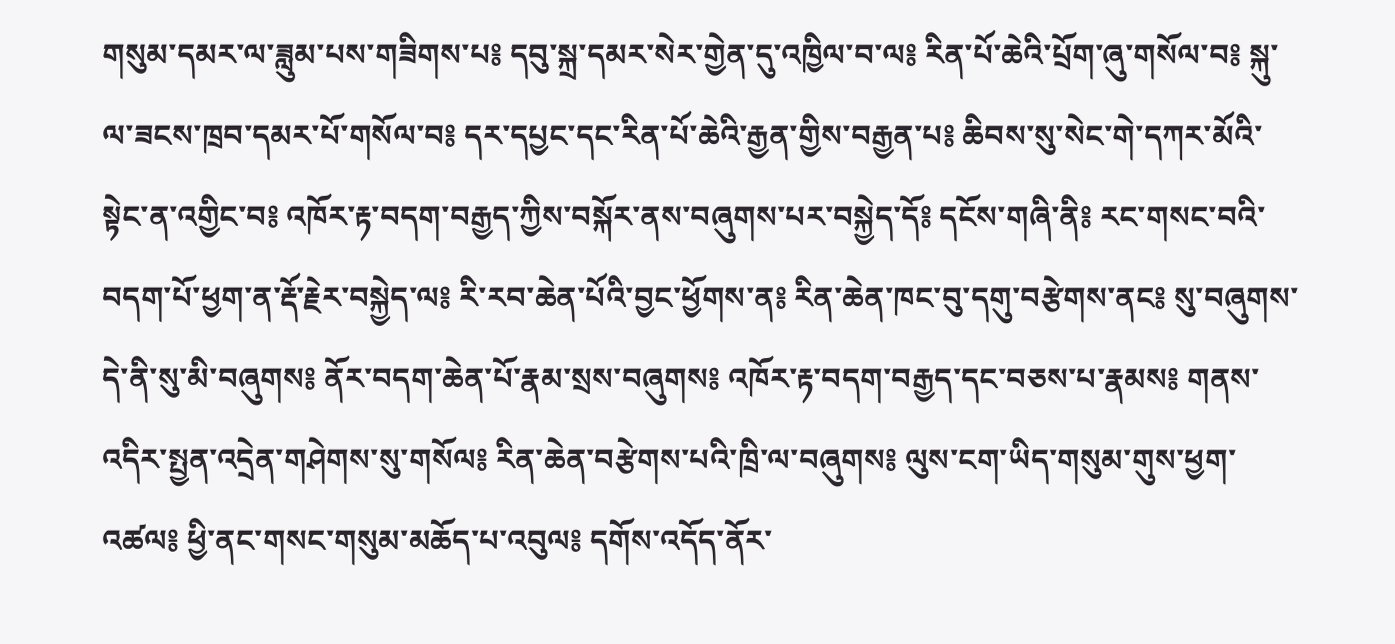གསུམ་དམར་ལ་ཟླུམ་པས་གཟིགས་པ༔ དབུ་སྐྲ་དམར་སེར་གྱེན་དུ་འཁྱིལ་བ་ལ༔ རིན་པོ་ཆེའི་པྲོག་ཞུ་གསོལ་བ༔ སྐུ་ལ་ཟངས་ཁྲབ་དམར་པོ་གསོལ་བ༔ དར་དཔྱང་དང་རིན་པོ་ཆེའི་རྒྱན་གྱིས་བརྒྱན་པ༔ ཆིབས་སུ་སེང་གེ་དཀར་མོའི་སྟེང་ན་འགྱིང་བ༔ འཁོར་རྟ་བདག་བརྒྱད་ཀྱིས་བསྐོར་ནས་བཞུགས་པར་བསྐྱེད་དོ༔ དངོས་གཞི་ནི༔ རང་གསང་བའི་བདག་པོ་ཕྱག་ན་རྡོ་རྗེར་བསྐྱེད་ལ༔ རི་རབ་ཆེན་པོའི་བྱང་ཕྱོགས་ན༔ རིན་ཆེན་ཁང་བུ་དགུ་བརྩེགས་ནང༔ སུ་བཞུགས་དེ་ནི་སུ་མི་བཞུགས༔ ནོར་བདག་ཆེན་པོ་རྣམ་སྲས་བཞུགས༔ འཁོར་རྟ་བདག་བརྒྱད་དང་བཅས་པ་རྣམས༔ གནས་འདིར་སྤྱན་འདྲེན་གཤེགས་སུ་གསོལ༔ རིན་ཆེན་བརྩེགས་པའི་ཁྲི་ལ་བཞུགས༔ ལུས་ངག་ཡིད་གསུམ་གུས་ཕྱག་འཚལ༔ ཕྱི་ནང་གསང་གསུམ་མཆོད་པ་འབུལ༔ དགོས་འདོད་ནོར་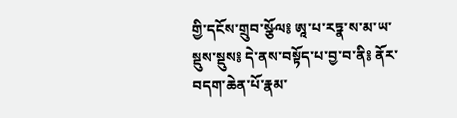གྱི་དངོས་གྲུབ་སྩོལ༔ ཨཱ་པ་རཏྣ་ས་མ་ཡ་སྡུས་སྡུས༔ དེ་ནས་བསྟོད་པ་བྱ་བ་ནི༔ ནོར་བདག་ཆེན་པོ་རྣམ་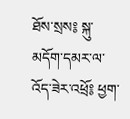ཐོས་སྲས༔ སྐུ་མདོག་དམར་ལ་འོད་ཟེར་འཕྲོ༔ ཕྱག་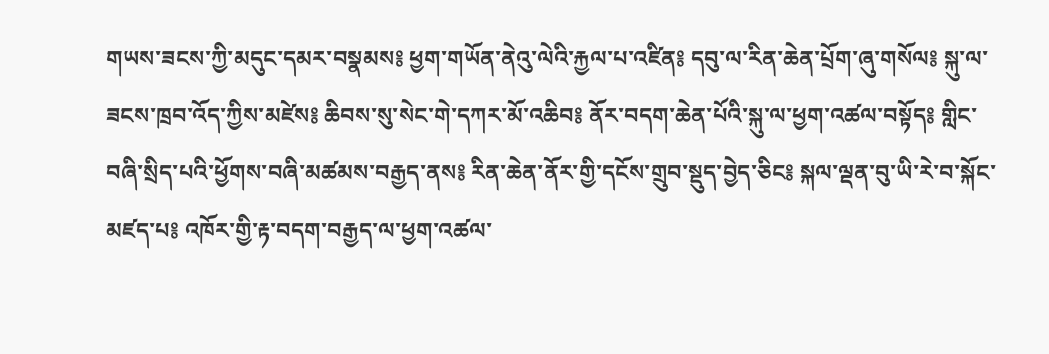གཡས་ཟངས་ཀྱི་མདུང་དམར་བསྣམས༔ ཕྱག་གཡོན་ནེའུ་ལེའི་རྐྱལ་པ་འཛིན༔ དབུ་ལ་རིན་ཆེན་པྲོག་ཞུ་གསོལ༔ སྐུ་ལ་ཟངས་ཁྲབ་འོད་ཀྱིས་མཛེས༔ ཆིབས་སུ་སེང་གེ་དཀར་མོ་འཆིབ༔ ནོར་བདག་ཆེན་པོའི་སྐུ་ལ་ཕྱག་འཚལ་བསྟོད༔ གླིང་བཞི་སྲིད་པའི་ཕྱོགས་བཞི་མཚམས་བརྒྱད་ནས༔ རིན་ཆེན་ནོར་གྱི་དངོས་གྲུབ་སྡུད་བྱེད་ཅིང༔ སྐལ་ལྡན་བུ་ཡི་རེ་བ་སྐོང་མཛད་པ༔ འཁོར་གྱི་རྟ་བདག་བརྒྱད་ལ་ཕྱག་འཚལ་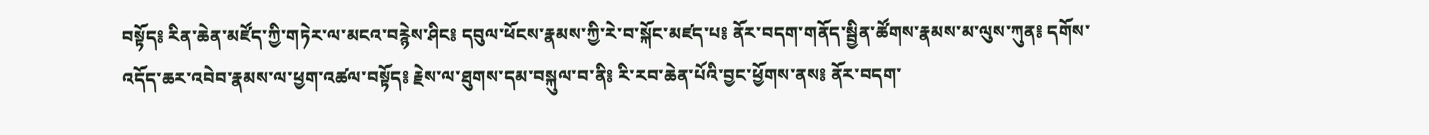བསྟོད༔ རིན་ཆེན་མཛོད་ཀྱི་གཏེར་ལ་མངའ་བརྙེས་ཤིང༔ དབུལ་ཕོངས་རྣམས་ཀྱི་རེ་བ་སྐོང་མཛད་པ༔ ནོར་བདག་གནོད་སྦྱིན་ཚོགས་རྣམས་མ་ལུས་ཀུན༔ དགོས་འདོད་ཆར་འབེབ་རྣམས་ལ་ཕྱག་འཚལ་བསྟོད༔ རྗེས་ལ་ཐུགས་དམ་བསྐུལ་བ་ནི༔ རི་རབ་ཆེན་པོའི་བྱང་ཕྱོགས་ནས༔ ནོར་བདག་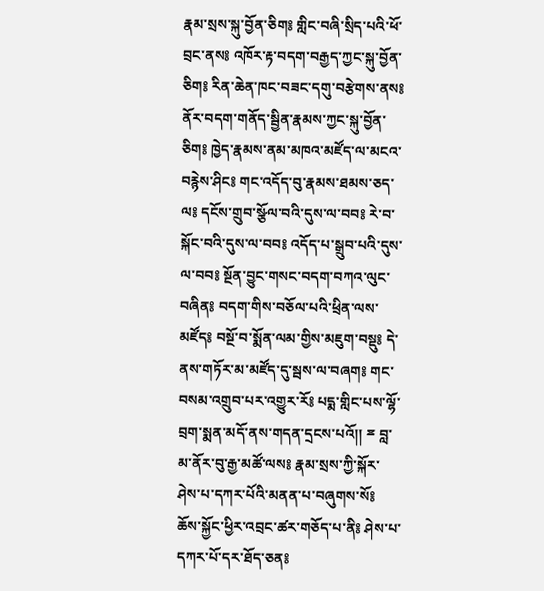རྣམ་སྲས་སྐུ་བྱོན་ཅིག༔ གླིང་བཞི་སྲིད་པའི་ཕོ་བྲང་ནས༔ འཁོར་རྟ་བདག་བརྒྱད་ཀྱང་སྐུ་བྱོན་ཅིག༔ རིན་ཆེན་ཁང་བཟང་དགུ་བརྩེགས་ནས༔ ནོར་བདག་གནོད་སྦྱིན་རྣམས་ཀྱང་སྐུ་བྱོན་ཅིག༔ ཁྱེད་རྣམས་ནམ་མཁའ་མཛོད་ལ་མངའ་བརྙེས་ཤིང༔ གང་འདོད་བུ་རྣམས་ཐམས་ཅད་ལ༔ དངོས་གྲུབ་སྩོལ་བའི་དུས་ལ་བབ༔ རེ་བ་སྐོང་བའི་དུས་ལ་བབ༔ འདོད་པ་སྒྲུབ་པའི་དུས་ལ་བབ༔ སྔོན་བྱུང་གསང་བདག་བཀའ་ལུང་བཞིན༔ བདག་གིས་བཅོལ་པའི་ཕྲིན་ལས་མཛོད༔ བསྔོ་བ་སྨོན་ལམ་གྱིས་མཇུག་བསྡུ༔ དེ་ནས་གཏོར་མ་མཛོད་དུ་སྦས་ལ་བཞག༔ གང་བསམ་འགྲུབ་པར་འགྱུར་རོ༔ པདྨ་གླིང་པས་ལྷོ་བྲག་སྨན་མདོ་ནས་གདན་དྲངས་པའོ།། ྈ བླ་མ་ནོར་བུ་རྒྱ་མཚོ་ལས༔ རྣམ་སྲས་ཀྱི་སྐོར་ཤེས་པ་དཀར་པོའི་མནན་པ་བཞུགས་སོ༔ ཆོས་སྐྱོང་ཕྱིར་འབྲང་ཚར་གཅོད་པ་ནི༔ ཤེས་པ་དཀར་པོ་དར་ཐོད་ཅན༔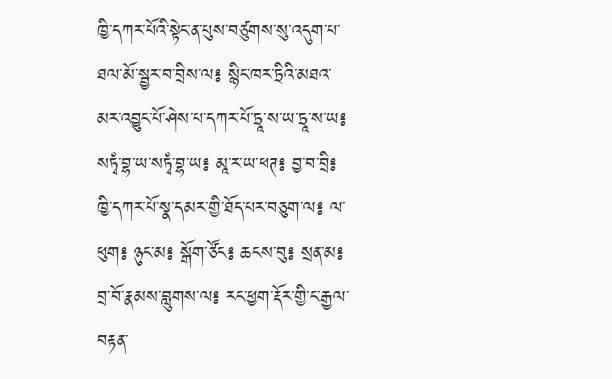ཁྱི་དཀར་པོའི་སྟེང་ན་པུས་བཙུགས་སུ་འདུག་པ་ཐལ་མོ་སྦྱར་བ་བྲིས་ལ༔ སྙིང་ཁར་ཏྲིའི་མཐའ་མར་འབྱུང་པོ་ཤེས་པ་དཀར་པོ་ཏྲཱ་ས་ཡ་ཏྲཱ་ས་ཡ༔ སཏྭཾ་བྷ་ཡ་སཏྭཾ་བྷ་ཡ༔ མཱ་ར་ཡ་ཕཊ༔ བྱ་བ་བྲི༔ ཁྱི་དཀར་པོ་སྣ་དམར་གྱི་ཐོད་པར་བཅུག་ལ༔ ལ་ཕུག༔ ཉུང་མ༔ སྒོག་ཙོང༔ ཆངས་བུ༔ སྲན་མ༔ བྲ་བོ་རྣམས་བླུགས་ལ༔ རང་ཕྱག་རྡོར་གྱི་ང་རྒྱལ་བརྟན་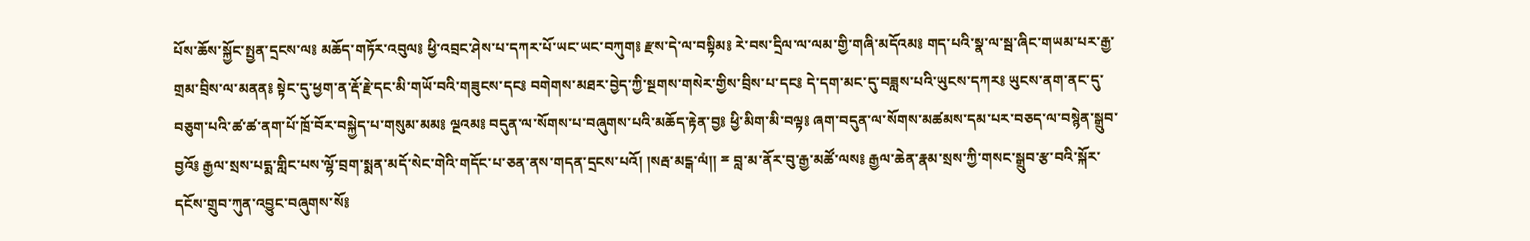པོས་ཆོས་སྐྱོང་སྤྱན་དྲངས་ལ༔ མཆོད་གཏོར་འབུལ༔ ཕྱི་འབྲང་ཤེས་པ་དཀར་པོ་ཡང་ཡང་བཀུག༔ རྫས་དེ་ལ་བསྟིམ༔ རེ་བས་དྲིལ་ལ་ལམ་གྱི་གཞི་མདོའམ༔ གད་པའི་སྣ་ལ་སྦ་ཞིང་གཡམ་པར་རྒྱ་གྲམ་བྲིས་ལ་མནན༔ སྟེང་དུ་ཕྱག་ན་རྡོ་རྗེ་དང་མི་གཡོ་བའི་གཟུངས་དང༔ བགེགས་མཐར་བྱེད་ཀྱི་སྔགས་གསེར་གྱིས་བྲིས་པ་དང༔ དེ་དག་མང་དུ་བཟླས་པའི་ཡུངས་དཀར༔ ཡུངས་ནག་ནང་དུ་བཅུག་པའི་ཚ་ཚ་ནག་པོ་ཁྲོ་བོར་བསྐྱེད་པ་གསུམ་མམ༔ ལྔའམ༔ བདུན་ལ་སོགས་པ་བཞུགས་པའི་མཆོད་རྟེན་བྱ༔ ཕྱི་མིག་མི་བལྟ༔ ཞག་བདུན་ལ་སོགས་མཚམས་དམ་པར་བཅད་ལ་བསྙེན་སྒྲུབ་བྱའོ༔ རྒྱལ་སྲས་པདྨ་གླིང་པས་ལྷོ་བྲག་སྨན་མདོ་སེང་གེའི་གདོང་པ་ཅན་ནས་གདན་དྲངས་པའོ། །སརྦ་མངྒ་ལཾ།། ྈ བླ་མ་ནོར་བུ་རྒྱ་མཚོ་ལས༔ རྒྱལ་ཆེན་རྣམ་སྲས་ཀྱི་གསང་སྒྲུབ་རྩ་བའི་སྐོར་དངོས་གྲུབ་ཀུན་འབྱུང་བཞུགས་སོ༔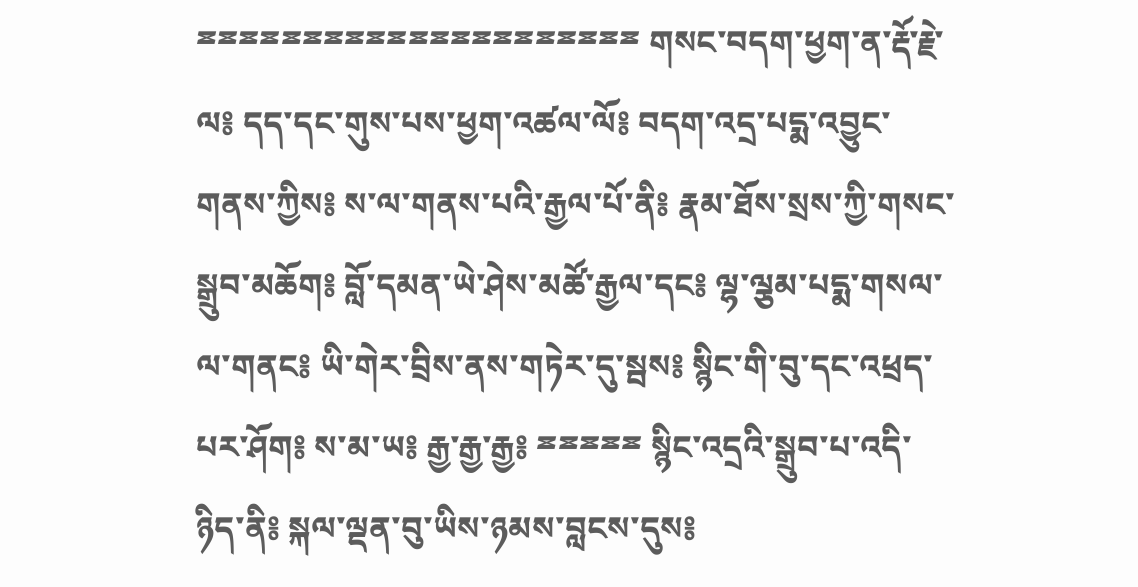ྈྈྈྈྈྈྈྈྈྈྈྈྈྈྈྈྈྈྈྈྈ གསང་བདག་ཕྱག་ན་རྡོ་རྗེ་ལ༔ དད་དང་གུས་པས་ཕྱག་འཚལ་ལོ༔ བདག་འདྲ་པདྨ་འབྱུང་གནས་ཀྱིས༔ ས་ལ་གནས་པའི་རྒྱལ་པོ་ནི༔ རྣམ་ཐོས་སྲས་ཀྱི་གསང་སྒྲུབ་མཆོག༔ བློ་དམན་ཡེ་ཤེས་མཚོ་རྒྱལ་དང༔ ལྷ་ལྕམ་པདྨ་གསལ་ལ་གནང༔ ཡི་གེར་བྲིས་ནས་གཏེར་དུ་སྦས༔ སྙིང་གི་བུ་དང་འཕྲད་པར་ཤོག༔ ས་མ་ཡ༔ རྒྱ་རྒྱ་རྒྱ༔ ྈྈྈྈྈ སྙིང་འདྲའི་སྒྲུབ་པ་འདི་ཉིད་ནི༔ སྐལ་ལྡན་བུ་ཡིས་ཉམས་བླངས་དུས༔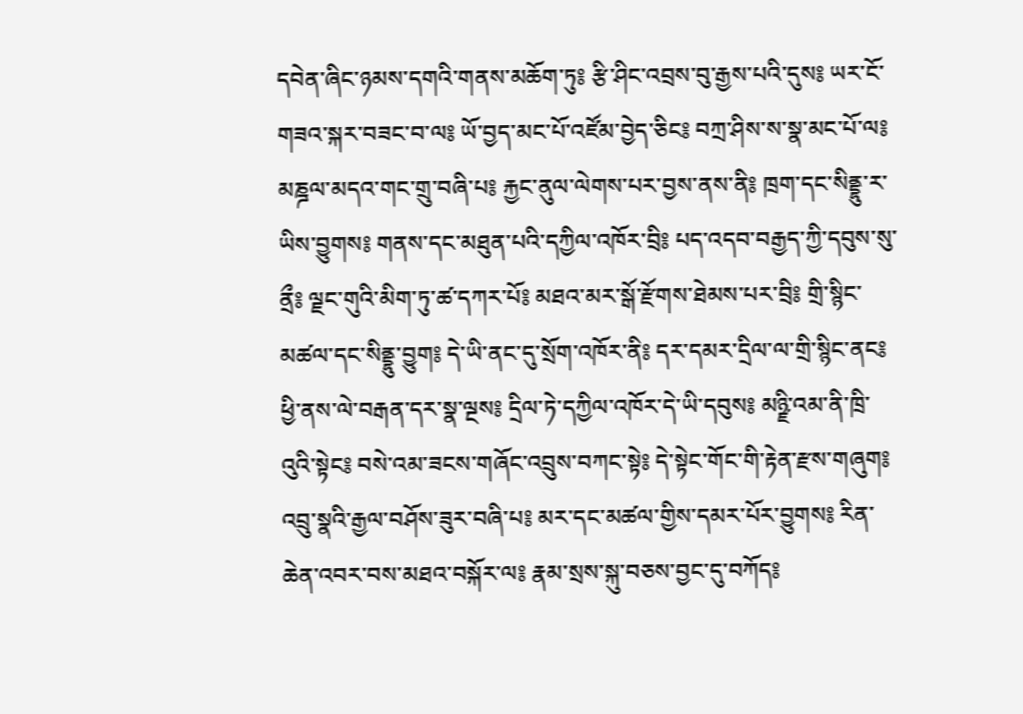དབེན་ཞིང་ཉམས་དགའི་གནས་མཆོག་ཏུ༔ རྩི་ཤིང་འབྲས་བུ་རྒྱས་པའི་དུས༔ ཡར་ངོ་གཟའ་སྐར་བཟང་བ་ལ༔ ཡོ་བྱད་མང་པོ་འཛོམ་བྱེད་ཅིང༔ བཀྲ་ཤིས་ས་སྣ་མང་པོ་ལ༔ མཎྜལ་མདའ་གང་གྲུ་བཞི་པ༔ རྐྱང་ནུལ་ལེགས་པར་བྱས་ནས་ནི༔ ཁྲག་དང་སིནྡྷུ་ར་ཡིས་བྱུགས༔ གནས་དང་མཐུན་པའི་དཀྱིལ་འཁོར་བྲི༔ པད་འདབ་བརྒྱད་ཀྱི་དབུས་སུ་ནྲྀ༔ ལྗང་གུའི་མིག་ཏུ་ཚ་དཀར་པོ༔ མཐའ་མར་སྒོ་རྫོགས་ཐེམས་པར་བྲི༔ གྲི་སྙིང་མཚལ་དང་སིནྡྷུ་བྱུག༔ དེ་ཡི་ནང་དུ་སྲོག་འཁོར་ནི༔ དར་དམར་དྲིལ་ལ་གྲི་སྙིང་ནང༔ ཕྱི་ནས་ལེ་བརྒན་དར་སྣ་ལྔས༔ དྲིལ་ཏེ་དཀྱིལ་འཁོར་དེ་ཡི་དབུས༔ མཉྫི་འམ་ནི་ཁྲི་འུའི་སྟེང༔ བསེ་འམ་ཟངས་གཞོང་འབྲུས་བཀང་སྟེ༔ དེ་སྟེང་གོང་གི་རྟེན་རྫས་གཞུག༔ འབྲུ་སྣའི་རྒྱལ་བཤོས་ཟུར་བཞི་པ༔ མར་དང་མཚལ་གྱིས་དམར་པོར་བྱུགས༔ རིན་ཆེན་འབར་བས་མཐའ་བསྐོར་ལ༔ རྣམ་སྲས་སྐུ་བཅས་བྱང་དུ་བཀོད༔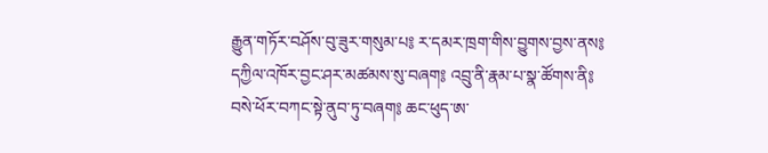རྒྱུན་གཏོར་བཤོས་བུ་ཟུར་གསུམ་པ༔ ར་དམར་ཁྲག་གིས་བྱུགས་བྱས་ནས༔ དཀྱིལ་འཁོར་བྱང་ཤར་མཚམས་སུ་བཞག༔ འབྲུ་ནི་རྣམ་པ་སྣ་ཚོགས་ནི༔ བསེ་ཕོར་བཀང་སྟེ་ནུབ་ཏུ་བཞག༔ ཆང་ཕུད་ཨ་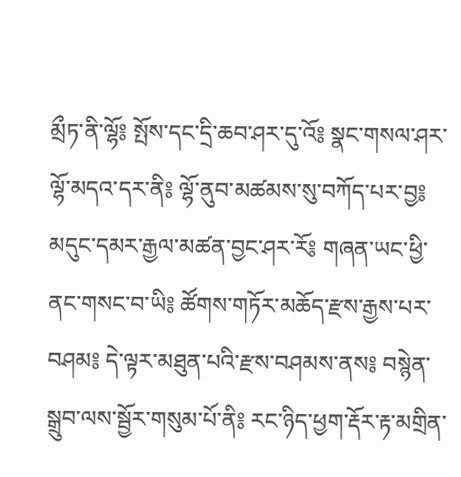མྲྀཏ་ནི་ལྷོ༔ སྤོས་དང་དྲི་ཆབ་ཤར་དུ་འོ༔ སྣང་གསལ་ཤར་ལྷོ་མདའ་དར་ནི༔ ལྷོ་ནུབ་མཚམས་སུ་བཀོད་པར་བྱ༔ མདུང་དམར་རྒྱལ་མཚན་བྱང་ཤར་རོ༔ གཞན་ཡང་ཕྱི་ནང་གསང་བ་ཡི༔ ཚོགས་གཏོར་མཆོད་རྫས་རྒྱས་པར་བཤམ༔ དེ་ལྟར་མཐུན་པའི་རྫས་བཤམས་ནས༔ བསྙེན་སྒྲུབ་ལས་སྦྱོར་གསུམ་པོ་ནི༔ རང་ཉིད་ཕྱག་རྡོར་རྟ་མགྲིན་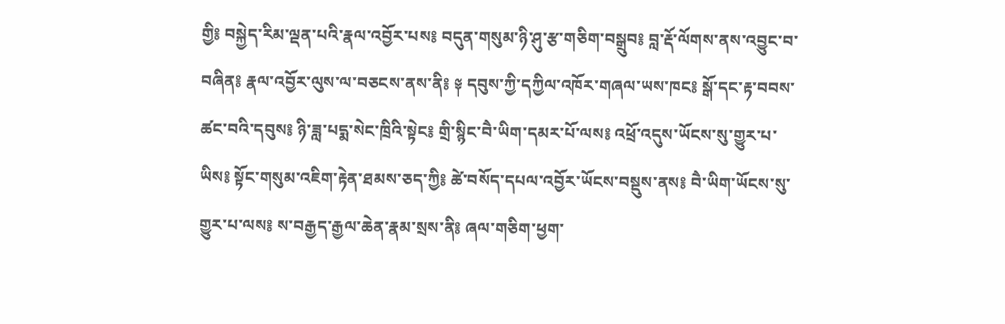གྱི༔ བསྐྱེད་རིམ་ལྡན་པའི་རྣལ་འབྱོར་པས༔ བདུན་གསུམ་ཉི་ཤུ་རྩ་གཅིག་བསྒྲུབ༔ བླ་རྡོ་ལོགས་ནས་འབྱུང་བ་བཞིན༔ རྣལ་འབྱོར་ལུས་ལ་བཅངས་ནས་ནི༔ ༈ དབུས་ཀྱི་དཀྱིལ་འཁོར་གཞལ་ཡས་ཁང༔ སྒོ་དང་རྟ་བབས་ཚང་བའི་དབུས༔ ཉི་ཟླ་པདྨ་སེང་ཁྲིའི་སྟེང༔ གྲི་སྙིང་བཻ་ཡིག་དམར་པོ་ལས༔ འཕྲོ་འདུས་ཡོངས་སུ་གྱུར་པ་ཡིས༔ སྟོང་གསུམ་འཇིག་རྟེན་ཐམས་ཅད་ཀྱི༔ ཚེ་བསོད་དཔལ་འབྱོར་ཡོངས་བསྡུས་ནས༔ བཻ་ཡིག་ཡོངས་སུ་གྱུར་པ་ལས༔ ས་བརྒྱད་རྒྱལ་ཆེན་རྣམ་སྲས་ནི༔ ཞལ་གཅིག་ཕྱག་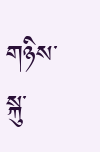གཉིས་སྐུ་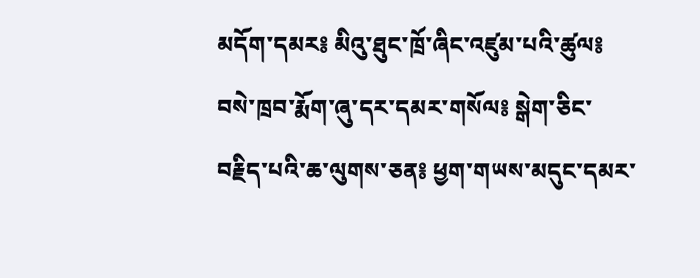མདོག་དམར༔ མིའུ་ཐུང་ཁྲོ་ཞིང་འཛུམ་པའི་ཚུལ༔ བསེ་ཁྲབ་རྨོག་ཞུ་དར་དམར་གསོལ༔ སྒེག་ཅིང་བརྗིད་པའི་ཆ་ལུགས་ཅན༔ ཕྱག་གཡས་མདུང་དམར་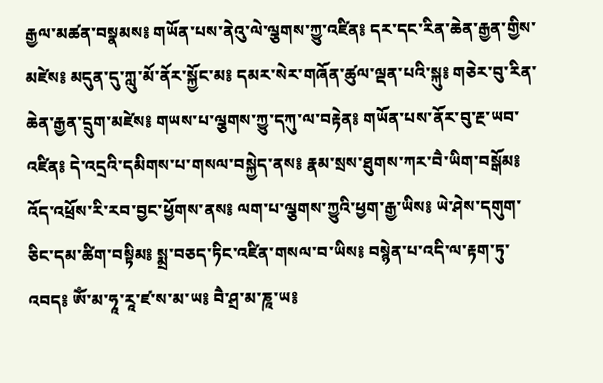རྒྱལ་མཚན་བསྣམས༔ གཡོན་པས་ནེའུ་ལེ་ལྕགས་ཀྱུ་འཛིན༔ དར་དང་རིན་ཆེན་རྒྱན་གྱིས་མཛེས༔ མདུན་དུ་ཀླུ་མོ་ནོར་སྐྱོང་མ༔ དམར་སེར་གཞོན་ཚུལ་ལྡན་པའི་སྐུ༔ གཅེར་བུ་རིན་ཆེན་རྒྱན་དྲུག་མཛེས༔ གཡས་པ་ལྕགས་ཀྱུ་དཀུ་ལ་བརྟེན༔ གཡོན་པས་ནོར་བུ་རྔ་ཡབ་འཛིན༔ དེ་འདྲའི་དམིགས་པ་གསལ་བསྐྱེད་ནས༔ རྣམ་སྲས་ཐུགས་ཀར་བཻ་ཡིག་བསྒོམ༔ འོད་འཕྲོས་རི་རབ་བྱང་ཕྱོགས་ནས༔ ལག་པ་ལྕགས་ཀྱུའི་ཕྱག་རྒྱ་ཡིས༔ ཡེ་ཤེས་དགུག་ཅིང་དམ་ཚིག་བསྟིམ༔ སྨྲ་བཅད་ཏིང་འཛིན་གསལ་བ་ཡིས༔ བསྙེན་པ་འདི་ལ་རྟག་ཏུ་འབད༔ ཨོཾ་མ་ཧཱ་རཱ་ཛ་ས་མ་ཡ༔ བཻ་ཤྲ་མ་ཎཱ་ཡ༔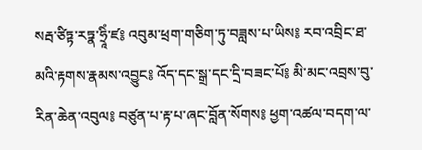སརྦ་ཙིཏྟ་རཏྣ་ཧྲཱིཾ་ཛ༔ འབུམ་ཕྲག་གཅིག་ཏུ་བཟླས་པ་ཡིས༔ རབ་འབྲིང་ཐ་མའི་རྟགས་རྣམས་འབྱུང༔ འོད་དང་སྒྲ་དང་དྲི་བཟང་པོ༔ མི་མང་འབྲས་བུ་རིན་ཆེན་འབུལ༔ བཙུན་པ་རྟ་པ་ཞང་བློན་སོགས༔ ཕྱག་འཚལ་བདག་ལ་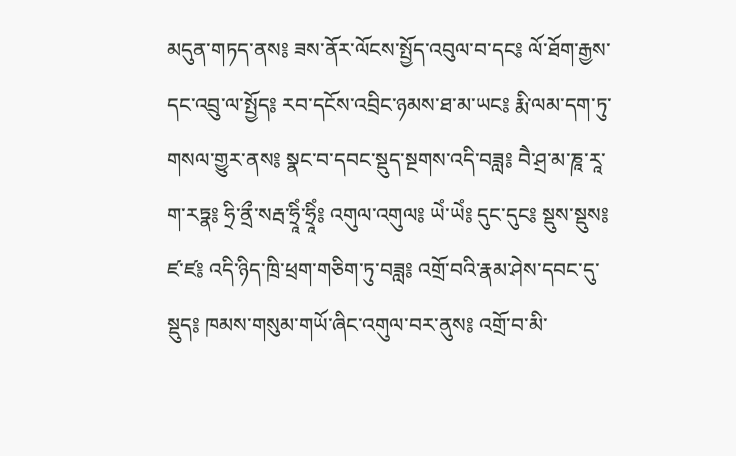མདུན་གཏད་ནས༔ ཟས་ནོར་ལོངས་སྤྱོད་འབུལ་བ་དང༔ ལོ་ཐོག་རྒྱས་དང་འབྲུ་ལ་སྤྱོད༔ རབ་དངོས་འབྲིང་ཉམས་ཐ་མ་ཡང༔ རྨི་ལམ་དག་ཏུ་གསལ་གྱུར་ནས༔ སྣང་བ་དབང་སྡུད་སྔགས་འདི་བཟླ༔ བཻ་ཤྲ་མ་ཎཱ་རཱ་ག་རཏྣ༔ ཧྲི་ནྲྀ་སརྦ་ཧྲཱིཾ་ཧྲཱིཾ༔ འགུལ་འགུལ༔ ཡེཾ་ཡེཾ༔ དུང་དུང༔ སྡུས་སྡུས༔ ཛ་ཛ༔ འདི་ཉིད་ཁྲི་ཕྲག་གཅིག་ཏུ་བཟླ༔ འགྲོ་བའི་རྣམ་ཤེས་དབང་དུ་སྡུད༔ ཁམས་གསུམ་གཡོ་ཞིང་འགུལ་བར་ནུས༔ འགྲོ་བ་མི་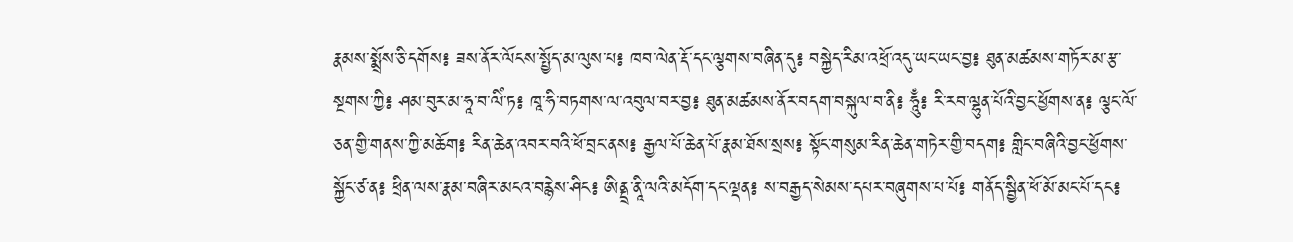རྣམས་སྨྲོས་ཅི་དགོས༔ ཟས་ནོར་ལོངས་སྤྱོད་མ་ལུས་པ༔ ཁབ་ལེན་རྡོ་དང་ལྕགས་བཞིན་དུ༔ བསྐྱེད་རིམ་འཕྲོ་འདུ་ཡང་ཡང་བྱ༔ ཐུན་མཚམས་གཏོར་མ་རྩ་སྔགས་ཀྱི༔ ཤམ་བུར་མ་ཧཱ་བ་ལིཾ་ཏ༔ ཁཱ་ཧི་བཏགས་ལ་འབུལ་བར་བྱ༔ ཐུན་མཚམས་ནོར་བདག་བསྐུལ་བ་ནི༔ ཧཱུྃ༔ རི་རབ་ལྷུན་པོའི་བྱང་ཕྱོགས་ན༔ ལྕང་ལོ་ཅན་གྱི་གནས་ཀྱི་མཆོག༔ རིན་ཆེན་འབར་བའི་ཕོ་བྲང་ནས༔ རྒྱལ་པོ་ཆེན་པོ་རྣམ་ཐོས་སྲས༔ སྟོང་གསུམ་རིན་ཆེན་གཏེར་གྱི་བདག༔ གླིང་བཞིའི་བྱང་ཕྱོགས་སྐྱོང་ཙ་ན༔ ཕྲིན་ལས་རྣམ་བཞིར་མངའ་བརྙེས་ཤིང༔ ཨིནྡྲ་ནཱི་ལའི་མདོག་དང་ལྡན༔ ས་བརྒྱད་སེམས་དཔར་བཞུགས་པ་པོ༔ གནོད་སྦྱིན་ཕོ་མོ་མང་པོ་དང༔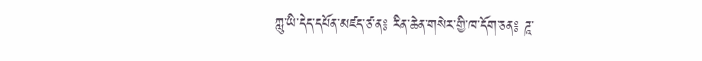ཀླུ་ཡི་དེད་དཔོན་མཛད་ཙ་ན༔ རིན་ཆེན་གསེར་གྱི་ཁ་དོག་ཅན༔ ཌཱ་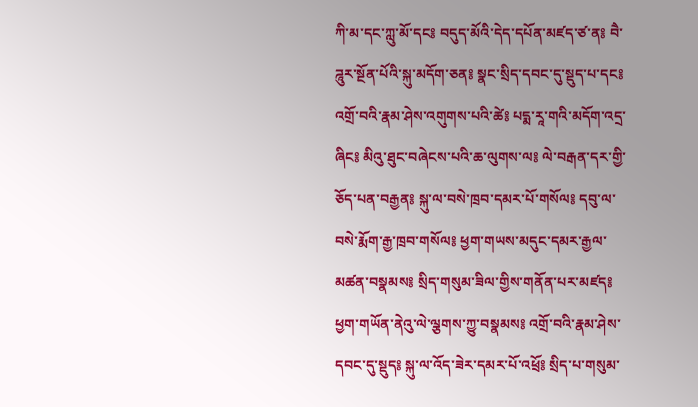ཀི་མ་དང་ཀླུ་མོ་དང༔ བདུད་མོའི་དེད་དཔོན་མཛད་ཙ་ན༔ བཻ་ཌཱུར་སྔོན་པོའི་སྐུ་མདོག་ཅན༔ སྣང་སྲིད་དབང་དུ་སྡུད་པ་དང༔ འགྲོ་བའི་རྣམ་ཤེས་འགུགས་པའི་ཚེ༔ པདྨ་རཱ་གའི་མདོག་འདྲ་ཞིང༔ མིའུ་ཐུང་བཞེངས་པའི་ཆ་ལུགས་ལ༔ ལེ་བརྒན་དར་གྱི་ཅོད་པན་བརྒྱན༔ སྐུ་ལ་བསེ་ཁྲབ་དམར་པོ་གསོལ༔ དབུ་ལ་བསེ་རྨོག་རྒྱ་ཁྲབ་གསོལ༔ ཕྱག་གཡས་མདུང་དམར་རྒྱལ་མཚན་བསྣམས༔ སྲིད་གསུམ་ཟིལ་གྱིས་གནོན་པར་མཛད༔ ཕྱག་གཡོན་ནེའུ་ལེ་ལྕགས་ཀྱུ་བསྣམས༔ འགྲོ་བའི་རྣམ་ཤེས་དབང་དུ་སྡུད༔ སྐུ་ལ་འོད་ཟེར་དམར་པོ་འཕྲོ༔ སྲིད་པ་གསུམ་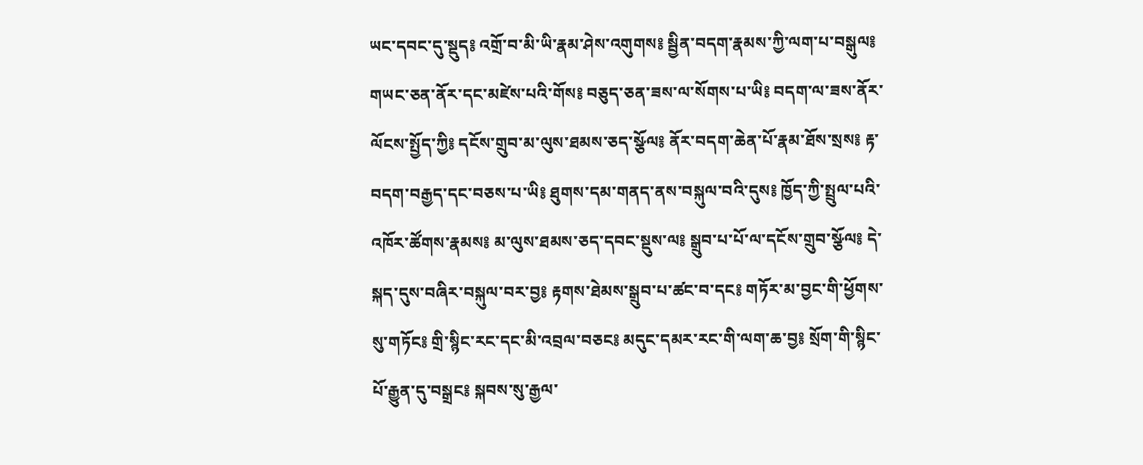ཡང་དབང་དུ་སྡུད༔ འགྲོ་བ་མི་ཡི་རྣམ་ཤེས་འགུགས༔ སྦྱིན་བདག་རྣམས་ཀྱི་ལག་པ་བསྒུལ༔ གཡང་ཅན་ནོར་དང་མཛེས་པའི་གོས༔ བཅུད་ཅན་ཟས་ལ་སོགས་པ་ཡི༔ བདག་ལ་ཟས་ནོར་ལོངས་སྤྱོད་ཀྱི༔ དངོས་གྲུབ་མ་ལུས་ཐམས་ཅད་སྩོལ༔ ནོར་བདག་ཆེན་པོ་རྣམ་ཐོས་སྲས༔ རྟ་བདག་བརྒྱད་དང་བཅས་པ་ཡི༔ ཐུགས་དམ་གནད་ནས་བསྐུལ་བའི་དུས༔ ཁྱོད་ཀྱི་སྤྲུལ་པའི་འཁོར་ཚོགས་རྣམས༔ མ་ལུས་ཐམས་ཅད་དབང་སྡུས་ལ༔ སྒྲུབ་པ་པོ་ལ་དངོས་གྲུབ་སྩོལ༔ དེ་སྐད་དུས་བཞིར་བསྐུལ་བར་བྱ༔ རྟགས་ཐེམས་སྒྲུབ་པ་ཚང་བ་དང༔ གཏོར་མ་བྱང་གི་ཕྱོགས་སུ་གཏོང༔ གྲི་སྙིང་རང་དང་མི་འབྲལ་བཅང༔ མདུང་དམར་རང་གི་ལག་ཆ་བྱ༔ སྲོག་གི་སྙིང་པོ་རྒྱུན་དུ་བསྒྲང༔ སྐབས་སུ་རྒྱལ་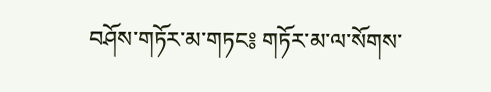བཤོས་གཏོར་མ་གཏང༔ གཏོར་མ་ལ་སོགས་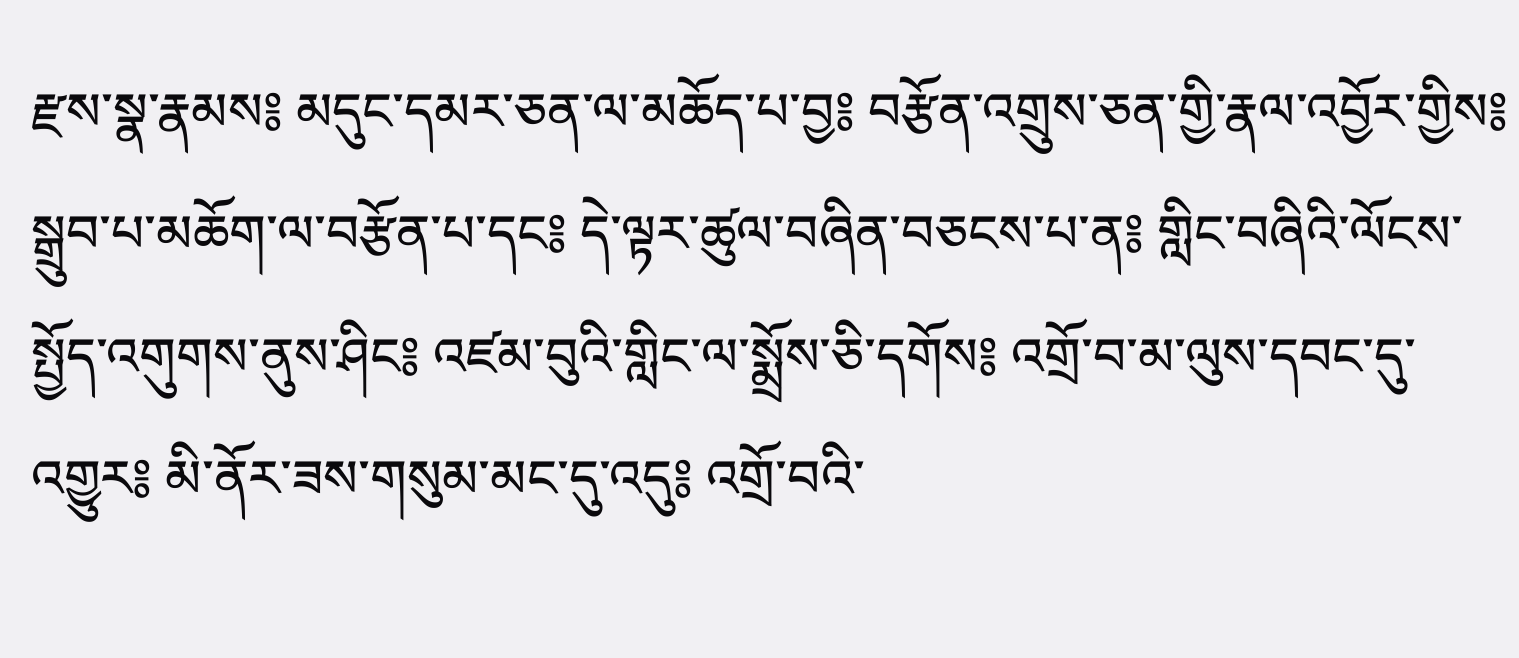རྫས་སྣ་རྣམས༔ མདུང་དམར་ཅན་ལ་མཆོད་པ་བྱ༔ བརྩོན་འགྲུས་ཅན་གྱི་རྣལ་འབྱོར་གྱིས༔ སྒྲུབ་པ་མཆོག་ལ་བརྩོན་པ་དང༔ དེ་ལྟར་ཚུལ་བཞིན་བཅངས་པ་ན༔ གླིང་བཞིའི་ལོངས་སྤྱོད་འགུགས་ནུས་ཤིང༔ འཛམ་བུའི་གླིང་ལ་སྨྲོས་ཅི་དགོས༔ འགྲོ་བ་མ་ལུས་དབང་དུ་འགྱུར༔ མི་ནོར་ཟས་གསུམ་མང་དུ་འདུ༔ འགྲོ་བའི་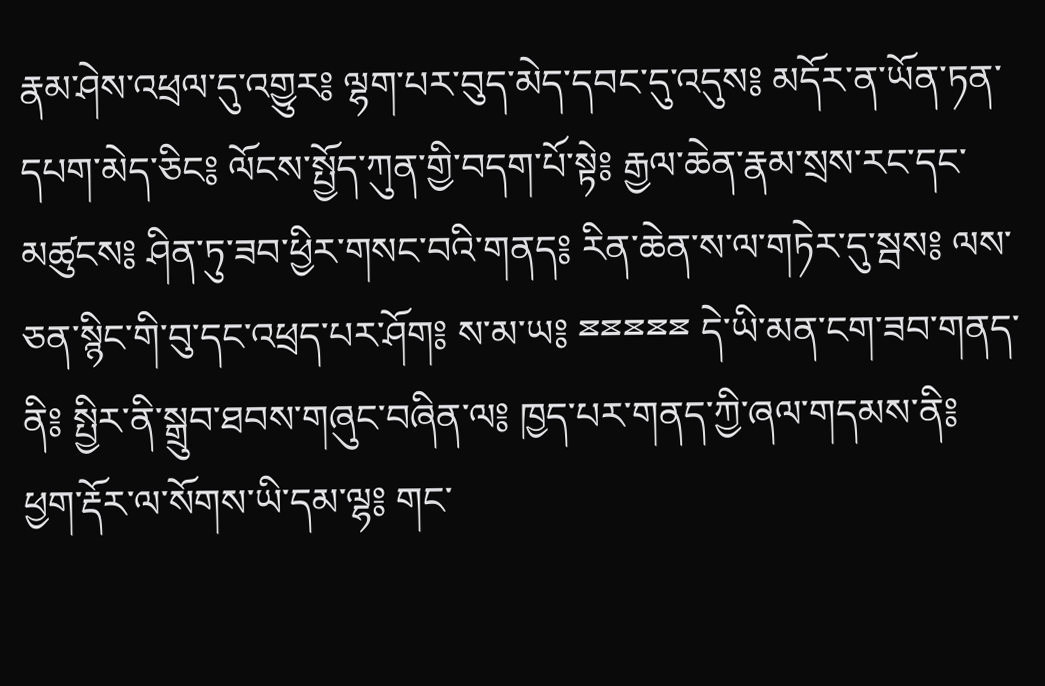རྣམ་ཤེས་འཕྲལ་དུ་འགྱུར༔ ལྷག་པར་བུད་མེད་དབང་དུ་འདུས༔ མདོར་ན་ཡོན་ཏན་དཔག་མེད་ཅིང༔ ལོངས་སྤྱོད་ཀུན་གྱི་བདག་པོ་སྟེ༔ རྒྱལ་ཆེན་རྣམ་སྲས་རང་དང་མཚུངས༔ ཤིན་ཏུ་ཟབ་ཕྱིར་གསང་བའི་གནད༔ རིན་ཆེན་ས་ལ་གཏེར་དུ་སྦས༔ ལས་ཅན་སྙིང་གི་བུ་དང་འཕྲད་པར་ཤོག༔ ས་མ་ཡ༔ ྈྈྈྈྈ དེ་ཡི་མན་ངག་ཟབ་གནད་ནི༔ སྤྱིར་ནི་སྒྲུབ་ཐབས་གཞུང་བཞིན་ལ༔ ཁྱད་པར་གནད་ཀྱི་ཞལ་གདམས་ནི༔ ཕྱག་རྡོར་ལ་སོགས་ཡི་དམ་ལྷ༔ གང་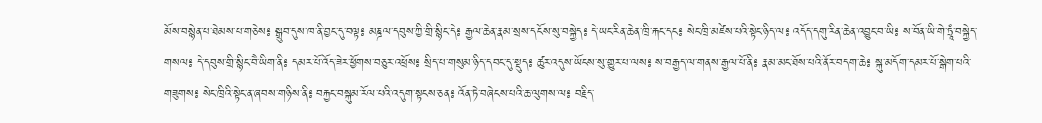མོས་བསྙེན་པ་ཐེམས་པ་གཅེས༔ སྒྲུབ་དུས་ཁ་ནི་བྱང་དུ་བལྟ༔ མཎྜལ་དབུས་ཀྱི་གྲི་སྙིང་དེ༔ རྒྱལ་ཆེན་རྣམ་སྲས་དངོས་སུ་བསྐྱེད༔ དེ་ཡང་རིན་ཆེན་ཁྲི་རྐང་དང༔ སེང་ཁྲི་མཛེས་པའི་སྟེང་ཉིད་ལ༔ འདོད་དགུ་རིན་ཆེན་འབྱུང་བ་ཡི༔ ས་བོན་ཡི་གེ་ཏྲཱཾ་བསྐྱེད་གསལ༔ དེ་དབུས་གྲི་སྙིང་བཻ་ཡིག་ནི༔ དམར་པོ་འོད་ཟེར་ཕྱོགས་བཅུར་འཕྲོས༔ སྲིད་པ་གསུམ་ཉིད་དབང་དུ་སྡུད༔ ཚུར་འདུས་ཡོངས་སུ་གྱུར་པ་ལས༔ ས་བརྒྱད་ལ་གནས་རྒྱལ་པོ་ནི༔ རྣམ་མང་ཐོས་པའི་ནོར་བདག་ཆེ༔ སྐུ་མདོག་དམར་པོ་སྒེག་པའི་གཟུགས༔ སེང་ཁྲིའི་སྟེང་ན་ཞབས་གཉིས་ནི༔ བརྐྱང་བསྐུམ་རོལ་པའི་འདུག་སྟངས་ཅན༔ འོན་ཏེ་བཞེངས་པའི་ཆ་ལུགས་ལ༔ བརྗིད་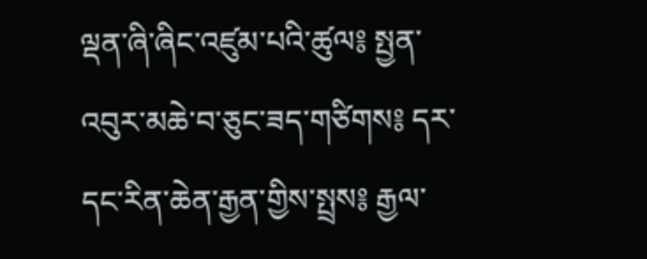ལྡན་ཞི་ཞིང་འཛུམ་པའི་ཚུལ༔ སྤྱན་འབུར་མཆེ་བ་ཅུང་ཟད་གཙིགས༔ དར་དང་རིན་ཆེན་རྒྱན་གྱིས་སྤྲས༔ རྒྱལ་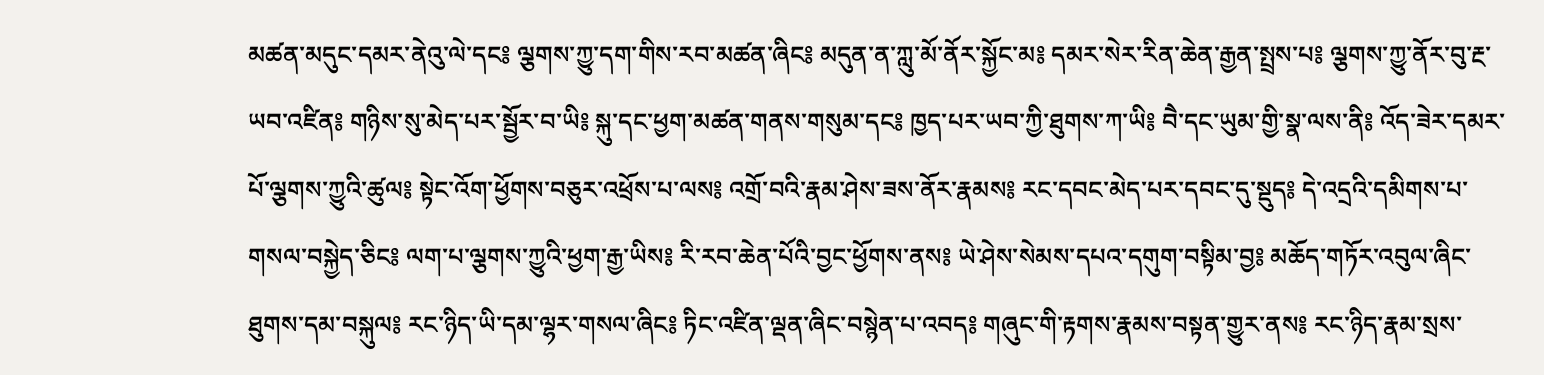མཚན་མདུང་དམར་ནེའུ་ལེ་དང༔ ལྕགས་ཀྱུ་དག་གིས་རབ་མཚན་ཞིང༔ མདུན་ན་ཀླུ་མོ་ནོར་སྐྱོང་མ༔ དམར་སེར་རིན་ཆེན་རྒྱན་སྤྲས་པ༔ ལྕགས་ཀྱུ་ནོར་བུ་རྔ་ཡབ་འཛིན༔ གཉིས་སུ་མེད་པར་སྦྱོར་བ་ཡི༔ སྐུ་དང་ཕྱག་མཚན་གནས་གསུམ་དང༔ ཁྱད་པར་ཡབ་ཀྱི་ཐུགས་ཀ་ཡི༔ བཻ་དང་ཡུམ་གྱི་སྣ་ལས་ནི༔ འོད་ཟེར་དམར་པོ་ལྕགས་ཀྱུའི་ཚུལ༔ སྟེང་འོག་ཕྱོགས་བཅུར་འཕྲོས་པ་ལས༔ འགྲོ་བའི་རྣམ་ཤེས་ཟས་ནོར་རྣམས༔ རང་དབང་མེད་པར་དབང་དུ་སྡུད༔ དེ་འདྲའི་དམིགས་པ་གསལ་བསྐྱེད་ཅིང༔ ལག་པ་ལྕགས་ཀྱུའི་ཕྱག་རྒྱ་ཡིས༔ རི་རབ་ཆེན་པོའི་བྱང་ཕྱོགས་ནས༔ ཡེ་ཤེས་སེམས་དཔའ་དགུག་བསྟིམ་བྱ༔ མཆོད་གཏོར་འབུལ་ཞིང་ཐུགས་དམ་བསྐུལ༔ རང་ཉིད་ཡི་དམ་ལྷར་གསལ་ཞིང༔ ཏིང་འཛིན་ལྡན་ཞིང་བསྙེན་པ་འབད༔ གཞུང་གི་རྟགས་རྣམས་བསྟན་གྱུར་ནས༔ རང་ཉིད་རྣམ་སྲས་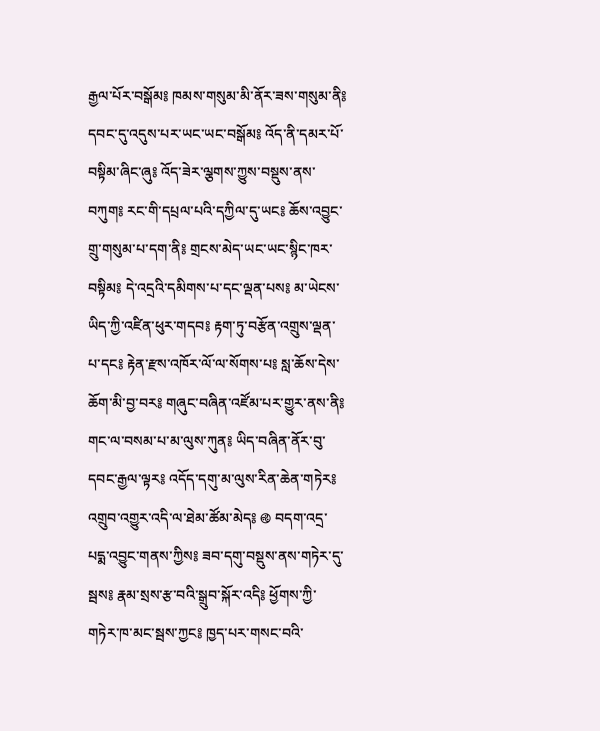རྒྱལ་པོར་བསྒོམ༔ ཁམས་གསུམ་མི་ནོར་ཟས་གསུམ་ནི༔ དབང་དུ་འདུས་པར་ཡང་ཡང་བསྒོམ༔ འོད་ནི་དམར་པོ་བསྟིམ་ཞིང་ཞུ༔ འོད་ཟེར་ལྕགས་ཀྱུས་བསྡུས་ནས་བཀུག༔ རང་གི་དཔྲལ་པའི་དཀྱིལ་དུ་ཡང༔ ཆོས་འབྱུང་གྲུ་གསུམ་པ་དག་ནི༔ གྲངས་མེད་ཡང་ཡང་སྙིང་ཁར་བསྟིམ༔ དེ་འདྲའི་དམིགས་པ་དང་ལྡན་པས༔ མ་ཡེངས་ཡིད་ཀྱི་འཛིན་ཕུར་གདབ༔ རྟག་ཏུ་བརྩོན་འགྲུས་ལྡན་པ་དང༔ རྟེན་རྫས་འཁོར་ལོ་ལ་སོགས་པ༔ སླ་ཆོས་དེས་ཆོག་མི་བྱ་བར༔ གཞུང་བཞིན་འཛོམ་པར་གྱུར་ནས་ནི༔ གང་ལ་བསམ་པ་མ་ལུས་ཀུན༔ ཡིད་བཞིན་ནོར་བུ་དབང་རྒྱལ་ལྟར༔ འདོད་དགུ་མ་ལུས་རིན་ཆེན་གཏེར༔ འགྲུབ་འགྱུར་འདི་ལ་ཐེམ་ཚོམ་མེད༔ ࿋ བདག་འདྲ་པདྨ་འབྱུང་གནས་ཀྱིས༔ ཟབ་དགུ་བསྡུས་ནས་གཏེར་དུ་སྦས༔ རྣམ་སྲས་རྩ་བའི་སྒྲུབ་སྐོར་འདི༔ ཕྱོགས་ཀྱི་གཏེར་ཁ་མང་སྦས་ཀྱང༔ ཁྱད་པར་གསང་བའི་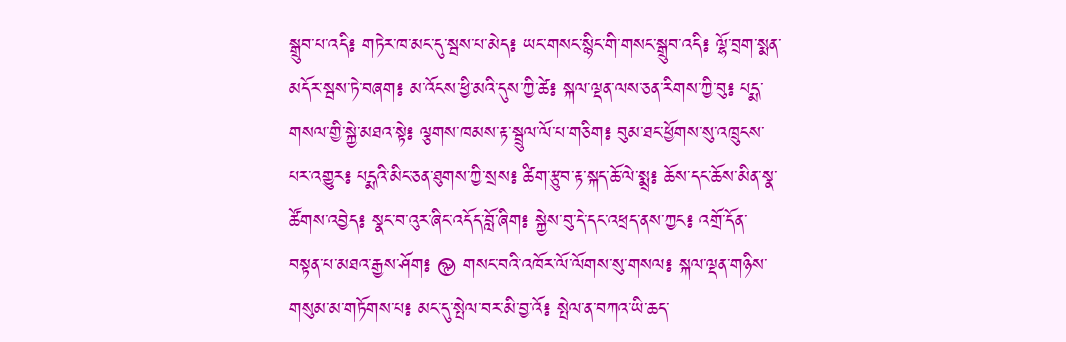སྒྲུབ་པ་འདི༔ གཏེར་ཁ་མང་དུ་སྦས་པ་མེད༔ ཡང་གསང་སྙིང་གི་གསང་སྒྲུབ་འདི༔ ལྷོ་བྲག་སྨན་མདོར་སྦས་ཏེ་བཞག༔ མ་འོངས་ཕྱི་མའི་དུས་ཀྱི་ཚེ༔ སྐལ་ལྡན་ལས་ཅན་རིགས་ཀྱི་བུ༔ པདྨ་གསལ་གྱི་སྐྱེ་མཐའ་སྟེ༔ ལྕགས་ཁམས་རྟ་སྦྲུལ་ལོ་པ་གཅིག༔ བུམ་ཐང་ཕྱོགས་སུ་འཁྲུངས་པར་འགྱུར༔ པདྨའི་མིང་ཅན་ཐུགས་ཀྱི་སྲས༔ ཚིག་རྩུབ་རྟ་སྐད་ཆོ་ལེ་སྨྲ༔ ཆོས་དང་ཆོས་མིན་སྣ་ཚོགས་འབྱེད༔ སྣང་བ་འུར་ཞིང་འདོད་བློ་ཞིག༔ སྐྱེས་བུ་དེ་དང་འཕྲད་ནས་ཀྱང༔ འགྲོ་དོན་བསྟན་པ་མཐའ་རྒྱས་ཤོག༔ ࿋ གསང་བའི་འཁོར་ལོ་ལོགས་སུ་གསལ༔ སྐལ་ལྡན་གཉིས་གསུམ་མ་གཏོགས་པ༔ མང་དུ་སྤེལ་བར་མི་བྱ་འོ༔ སྤེལ་ན་བཀའ་ཡི་ཆད་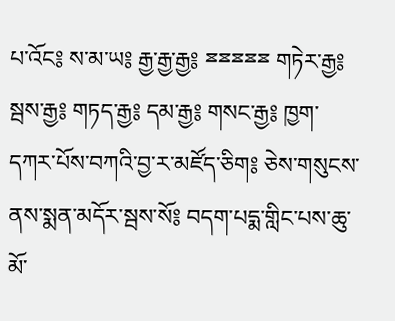པ་འོང༔ ས་མ་ཡ༔ རྒྱ་རྒྱ་རྒྱ༔ ྈྈྈྈྈ གཏེར་རྒྱ༔ སྦས་རྒྱ༔ གཏད་རྒྱ༔ དམ་རྒྱ༔ གསང་རྒྱ༔ ཁྱག་དཀར་པོས་བཀའི་བྱ་ར་མཛོད་ཅིག༔ ཅེས་གསུངས་ནས་སྨན་མདོར་སྦས་སོ༔ བདག་པདྨ་གླིང་པས་ཆུ་མོ་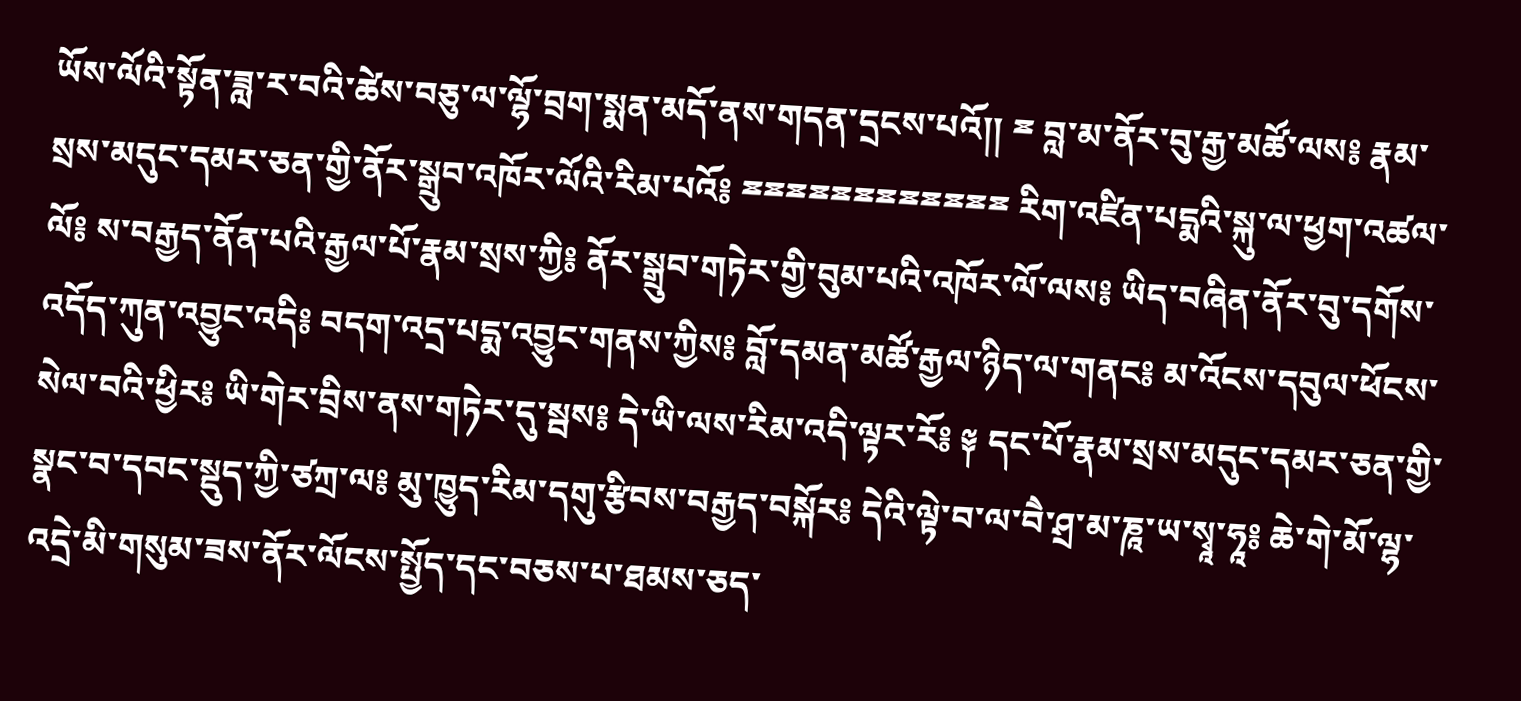ཡོས་ལོའི་སྟོན་ཟླ་ར་བའི་ཚེས་བཅུ་ལ་ལྷོ་བྲག་སྨན་མདོ་ནས་གདན་དྲངས་པའོ།། ྈ བླ་མ་ནོར་བུ་རྒྱ་མཚོ་ལས༔ རྣམ་སྲས་མདུང་དམར་ཅན་གྱི་ནོར་སྒྲུབ་འཁོར་ལོའི་རིམ་པའོ༔ ྈྈྈྈྈྈྈྈྈྈྈྈ རིག་འཛིན་པདྨའི་སྐུ་ལ་ཕྱག་འཚལ་ལོ༔ ས་བརྒྱད་ནོན་པའི་རྒྱལ་པོ་རྣམ་སྲས་ཀྱི༔ ནོར་སྒྲུབ་གཏེར་གྱི་བུམ་པའི་འཁོར་ལོ་ལས༔ ཡིད་བཞིན་ནོར་བུ་དགོས་འདོད་ཀུན་འབྱུང་འདི༔ བདག་འདྲ་པདྨ་འབྱུང་གནས་ཀྱིས༔ བློ་དམན་མཚོ་རྒྱལ་ཉིད་ལ་གནང༔ མ་འོངས་དབུལ་ཕོངས་སེལ་བའི་ཕྱིར༔ ཡི་གེར་བྲིས་ནས་གཏེར་དུ་སྦས༔ དེ་ཡི་ལས་རིམ་འདི་ལྟར་རོ༔ ༈ དང་པོ་རྣམ་སྲས་མདུང་དམར་ཅན་གྱི་སྣང་བ་དབང་སྡུད་ཀྱི་ཙཀྲ་ལ༔ མུ་ཁྱུད་རིམ་དགུ་རྩིབས་བརྒྱད་བསྐོར༔ དེའི་ལྟེ་བ་ལ་བཻ་ཤྲ་མ་ཎཱ་ཡ་སྭཱ་ཧཱ༔ ཆེ་གེ་མོ་ལྷ་འདྲེ་མི་གསུམ་ཟས་ནོར་ལོངས་སྤྱོད་དང་བཅས་པ་ཐམས་ཅད་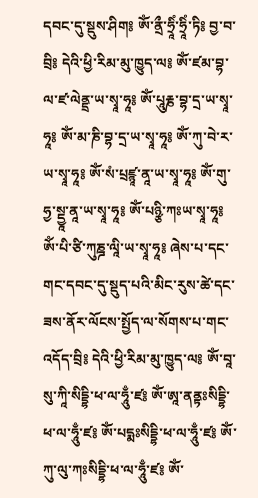དབང་དུ་སྡུས་ཤིག༔ ཨོཾ་ནྲྀ་ཧྲཱིཾ་ཧྲཱིཾ་ཏི༔ བྱ་བ་བྲི༔ དེའི་ཕྱི་རིམ་མུ་ཁྱུད་ལ༔ ཨོཾ་ཛམ་བྷ་ལ་ཛ་ལེནྡྲ་ཡ་སྭཱ་ཧཱ༔ ཨོཾ་པཱུརྞ་བྷ་དྲ་ཡ་སྭཱ་ཧཱ༔ ཨོཾ་མ་ཎི་བྷ་དྲ་ཡ་སྭཱ་ཧཱ༔ ཨོཾ་ཀུ་བེ་ར་ཡ་སྭཱ་ཧཱ༔ ཨོཾ་སཾ་པྲཛྙཱ་ནཱ་ཡ་སྭཱ་ཧཱ༔ ཨོཾ་གུ་ཧྱ་སྡྱཱ་ནཱ་ཡ་སྭཱ་ཧཱ༔ ཨོཾ་པཉྩི་ཀཿཡ་སྭཱ་ཧཱ༔ ཨོཾ་པི་ཙི་ཀུཎྜ་ལཱི་ཡ་སྭཱ་ཧཱ༔ ཞེས་པ་དང་གང་དབང་དུ་སྡུད་པའི་མིང་རུས་ཚེ་དང་ཟས་ནོར་ལོངས་སྤྱོད་ལ་སོགས་པ་གང་འདོད་བྲི༔ དེའི་ཕྱི་རིམ་མུ་ཁྱུད་ལ༔ ཨོཾ་བཱ་སུ་ཀཱི་སིདྡྷི་ཕ་ལ་ཧཱུྃ་ཛ༔ ཨོཾ་ཨཱ་ནནྟཿསིདྡྷི་ཕ་ལ་ཧཱུྃ་ཛ༔ ཨོཾ་པདྨཿསིདྡྷི་ཕ་ལ་ཧཱུྃ་ཛ༔ ཨོཾ་ཀུ་ལུ་ཀཿསིདྡྷི་ཕ་ལ་ཧཱུྃ་ཛ༔ ཨོཾ་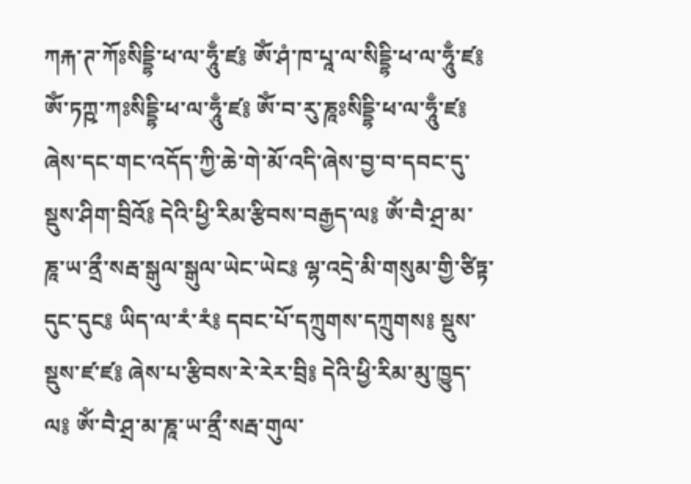ཀརྐ་ཊ་ཀོཿསིདྡྷི་ཕ་ལ་ཧཱུྃ་ཛ༔ ཨོཾ་ཤཾ་ཁ་པཱ་ལ་སིདྡྷི་ཕ་ལ་ཧཱུྃ་ཛ༔ ཨོཾ་ཏཀྵ་ཀཿསིདྡྷི་ཕ་ལ་ཧཱུྃ་ཛ༔ ཨོཾ་བ་རུ་ཎཱཿསིདྡྷི་ཕ་ལ་ཧཱུྃ་ཛ༔ ཞེས་དང་གང་འདོད་ཀྱི་ཆེ་གེ་མོ་འདི་ཞེས་བྱ་བ་དབང་དུ་སྡུས་ཤིག་བྲིའོ༔ དེའི་ཕྱི་རིམ་རྩིབས་བརྒྱད་ལ༔ ཨོཾ་བཻ་ཤྲ་མ་ཎཱ་ཡ་ནྲྀ་སརྦ་སྒུལ་སྒུལ་ཡེང་ཡེང༔ ལྷ་འདྲེ་མི་གསུམ་གྱི་ཙིཏྟ་དུང་དུང༔ ཡིད་ལ་རཾ་རཾ༔ དབང་པོ་དཀྲུགས་དཀྲུགས༔ སྡུས་སྡུས་ཛ་ཛ༔ ཞེས་པ་རྩིབས་རེ་རེར་བྲི༔ དེའི་ཕྱི་རིམ་མུ་ཁྱུད་ལ༔ ཨོཾ་བཻ་ཤྲ་མ་ཎཱ་ཡ་ནྲྀ་སརྦ་གུལ་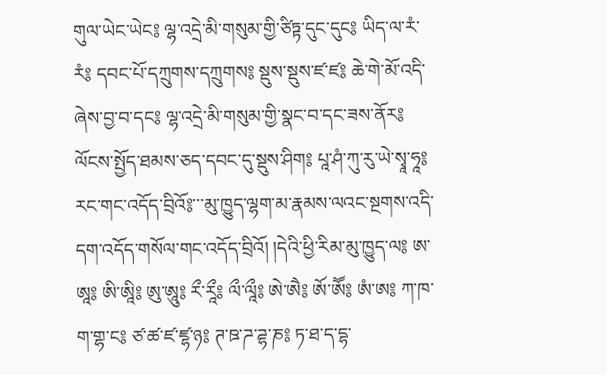གུལ་ཡེང་ཡེང༔ ལྷ་འདྲེ་མི་གསུམ་གྱི་ཙིཏྟ་དུང་དུང༔ ཡིད་ལ་རཾ་རཾ༔ དབང་པོ་དཀྲུགས་དཀྲུགས༔ སྡུས་སྡུས་ཛ་ཛ༔ ཆེ་གེ་མོ་འདི་ཞེས་བྱ་བ་དང༔ ལྷ་འདྲེ་མི་གསུམ་གྱི་སྣང་བ་དང་ཟས་ནོར༔ ལོངས་སྤྱོད་ཐམས་ཅད་དབང་དུ་སྡུས་ཤིག༔ པཱ་ཤཾ་ཀུ་རུ་ཡེ་སྭཱ་ཧཱ༔ རང་གང་འདོད་བྲིའོ༔་་་མུ་ཁྱུད་ལྷག་མ་རྣམས་ལའང་སྔགས་འདི་དག་འདོད་གསོལ་གང་འདོད་བྲིའོ། །དེའི་ཕྱི་རིམ་མུ་ཁྱུད་ལ༔ ཨ་ཨཱ༔ ཨི་ཨཱི༔ ཨུ་ཨཱུ༔ རྀ་རཱྀ༔ ལྀ་ལཱྀ༔ ཨེ་ཨཻ༔ ཨོ་ཨཽ༔ ཨཾ་ཨ༔ ཀ་ཁ་ག་གྷ་ང༔ ཙ་ཚ་ཛ་ཛྷ་ཉ༔ ཊ་ཋ་ཌ་ཌྷ་ཎ༔ ཏ་ཐ་ད་དྷ་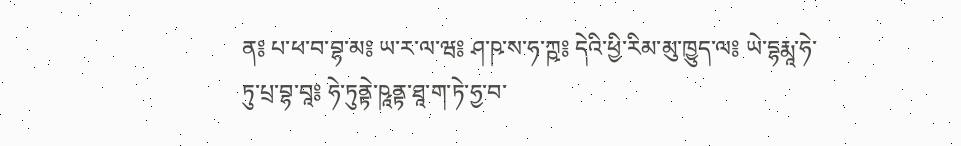ན༔ པ་ཕ་བ་བྷ་མ༔ ཡ་ར་ལ་ཝ༔ ཤ་ཥ་ས་ཧ་ཀྵ༔ དེའི་ཕྱི་རིམ་མུ་ཁྱུད་ལ༔ ཡེ་དྷརྨཱ་ཧེ་ཏུ་པྲ་བྷ་བཱ༔ ཧེ་ཏུནྟེ་ཥཱནྟ་ཐཱ་ག་ཏེ་ཧྱ་བ་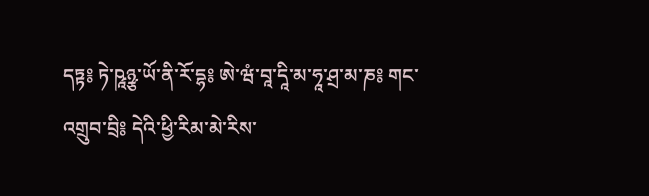དཏྟ༔ ཏེ་ཥཱཉྩ་ཡོ་ནི་རོ་དྷ༔ ཨེ་ཝཾ་བཱ་དཱི་མ་ཧཱ་ཤྲ་མ་ཎ༔ གང་འགྲུབ་བྲི༔ དེའི་ཕྱི་རིམ་མེ་རིས་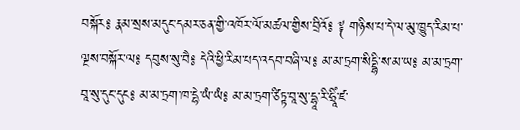བསྐོར༔ རྣམ་སྲས་མདུང་དམར་ཅན་གྱི་འཁོར་ལོ་མཚལ་གྱིས་བྲིའོ༔ ༈ གཉིས་པ་དེ་ལ་མུ་ཁྱུད་རིམ་པ་ལྔས་བསྐོར་ལ༔ དབུས་སུ་བཻ༔ དེའི་ཕྱི་རིམ་པད་འདབ་བཞི་ལ༔ མ་མ་ཏྲག་སིདྡྷི་ས་མ་ཡ༔ མ་མ་ཏྲག་བཱ་སུ་དུང་དུང༔ མ་མ་ཏྲག་ཁ་དྷེ་ཡཾ་ཡཾ༔ མ་མ་ཏྲག་ཙིཏྟ་བཱ་སུ་དྷཱ་རི་ཧྲཱིཾ་ཛ་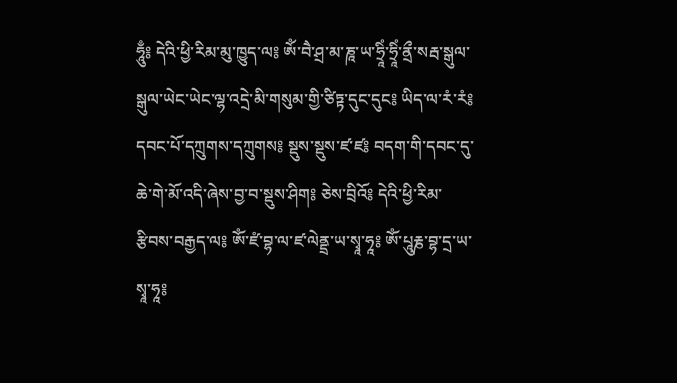ཧཱུྃ༔ དེའི་ཕྱི་རིམ་མུ་ཁྱུད་ལ༔ ཨོཾ་བཻ་ཤྲ་མ་ཎཱ་ཡ་ཧྲཱིཾ་ཧྲཱིཾ་ནྲྀ་སརྦ་སྒུལ་སྒུལ་ཡེང་ཡེང་ལྷ་འདྲེ་མི་གསུམ་གྱི་ཙིཏྟ་དུང་དུང༔ ཡིད་ལ་རཾ་རཾ༔ དབང་པོ་དཀྲུགས་དཀྲུགས༔ སྡུས་སྡུས་ཛ་ཛ༔ བདག་གི་དབང་དུ་ཆེ་གེ་མོ་འདི་ཞེས་བྱ་བ་སྡུས་ཤིག༔ ཅེས་བྲིའོ༔ དེའི་ཕྱི་རིམ་རྩིབས་བརྒྱད་ལ༔ ཨོཾ་ཛཾ་བྷ་ལ་ཛ་ལེནྡྲ་ཡ་སྭཱ་ཧཱ༔ ཨོཾ་པཱུརྞ་བྷ་དྲ་ཡ་སྭཱ་ཧཱ༔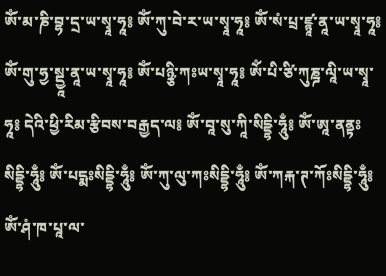ཨོཾ་མ་ཎི་བྷ་དྲ་ཡ་སྭཱ་ཧཱ༔ ཨོཾ་ཀུ་བེ་ར་ཡ་སྭཱ་ཧཱ༔ ཨོཾ་སཾ་པྲ་ཛྙཱ་ནཱ་ཡ་སྭཱ་ཧཱ༔ ཨོཾ་གུ་ཧྱ་སྡྱཱ་ནཱ་ཡ་སྭཱ་ཧཱ༔ ཨོཾ་པཉྩི་ཀཿཡ་སྭཱ་ཧཱ༔ ཨོཾ་པི་ཙི་ཀུཎྜ་ལཱི་ཡ་སྭཱ་ཧཱ༔ དེའི་ཕྱི་རིམ་རྩིབས་བརྒྱད་ལ༔ ཨོཾ་བཱ་སུ་ཀཱི་སིདྡྷི་ཧཱུྃ༔ ཨོཾ་ཨཱ་ནནྟཿསིདྡྷི་ཧཱུྃ༔ ཨོཾ་པདྨཿསིདྡྷི་ཧཱུྃ༔ ཨོཾ་ཀུ་ལུ་ཀཿསིདྡྷི་ཧཱུྃ༔ ཨོཾ་ཀརྐ་ཊ་ཀོཿསིདྡྷི་ཧཱུྃ༔ ཨོཾ་ཤཾ་ཁ་པཱ་ལ་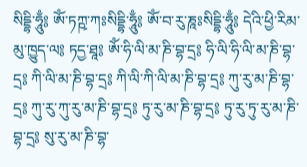སིདྡྷི་ཧཱུྃ༔ ཨོཾ་ཏཀྵ་ཀཿསིདྡྷི་ཧཱུྃ༔ ཨོཾ་བ་རུ་ཎཱཿསིདྡྷི་ཧཱུྃ༔ དེའི་ཕྱི་རིམ་མུ་ཁྱུད་ལ༔ ཏདྱ་ཐཱ༔ ཨོཾ་ཧི་ལི་མ་ཎི་བྷ་དྲ༔ ཧི་ལི་ཧི་ལི་མ་ཎི་བྷ་དྲ༔ ཀི་ལི་མ་ཎི་བྷ་དྲ༔ ཀི་ལི་ཀི་ལི་མ་ཎི་བྷ་དྲ༔ ཀུ་རུ་མ་ཎི་བྷ་དྲ༔ ཀུ་རུ་ཀུ་རུ་མ་ཎི་བྷ་དྲ༔ ཏུ་རུ་མ་ཎི་བྷ་དྲ༔ ཏུ་རུ་ཏུ་རུ་མ་ཎི་བྷ་དྲ༔ སུ་རུ་མ་ཎི་བྷ་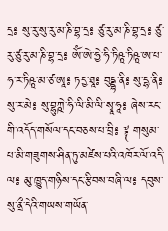དྲ༔ སུ་རུ་སུ་རུ་མ་ཎི་བྷ་དྲ༔ ཙུ་རུ་མ་ཎི་བྷ་དྲ༔ ཙུ་རུ་ཙུ་རུ་མ་ཎི་བྷ་དྲ༔ ཨོཾ་ཨེ་ཧྱེ་ཧི་ཏིཥྛ་ཏིཥྛ་ཨ་པ་ཧ་ར་ཏིཥྛ་མ་ཙ་ཨཱ༔ ཏདྱ་ཐཱ༔ བུདྡྷ་ནི༔ སུ་དྷ་ནི༔ སུ་ར་མེ༔ སུ་བྷུཀྵེ་ཧི་ལི་མི་ལི་སྭཱ་ཧཱ༔ ཞེས་རང་གི་འདོད་གསོལ་དང་བཅས་པ་བྲི༔ ༈ གསུམ་པ་མི་གཟུགས་ཤིན་ཏུ་མཛེས་པའི་འཁོར་ལོ་འདི་ལ༔ མུ་ཁྱུད་གཉིས་དང་རྩིབས་བཞི་ལ༔ དབུས་སུ་ནྲྀ་དེའི་གཡས་གཡོན་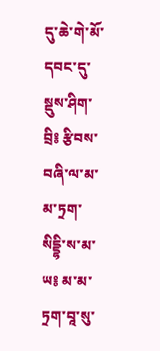དུ་ཆེ་གེ་མོ་དབང་དུ་སྡུས་ཤིག་བྲི༔ རྩིབས་བཞི་ལ་མ་མ་ཏྲག་སིདྡྷི་ས་མ་ཡ༔ མ་མ་ཏྲག་བཱ་སུ་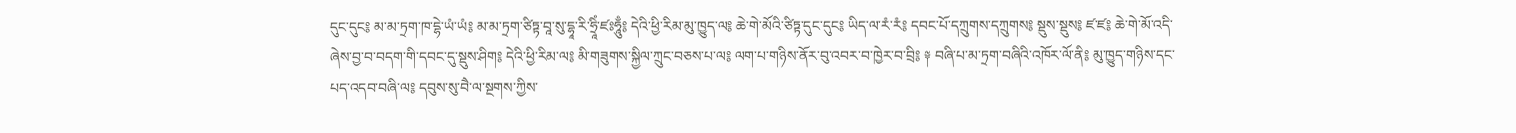དུང་དུང༔ མ་མ་ཏྲག་ཁ་དྷེ་ཡཾ་ཡཾ༔ མ་མ་ཏྲག་ཙིཏྟ་བཱ་སུ་དྷཱ་རི་ཧྲཱིཾ་ཛཿཧཱུྃ༔ དེའི་ཕྱི་རིམ་མུ་ཁྱུད་ལ༔ ཆེ་གེ་མོའི་ཙིཏྟ་དུང་དུང༔ ཡིད་ལ་རཾ་རཾ༔ དབང་པོ་དཀྲུགས་དཀྲུགས༔ སྡུས་སྡུས༔ ཛ་ཛ༔ ཆེ་གེ་མོ་འདི་ཞེས་བྱ་བ་བདག་གི་དབང་དུ་སྡུས་ཤིག༔ དེའི་ཕྱི་རིམ་ལ༔ མི་གཟུགས་སྐྱིལ་ཀྲུང་བཅས་པ་ལ༔ ལག་པ་གཉིས་ནོར་བུ་འབར་བ་ཁྱེར་བ་བྲི༔ ༈ བཞི་པ་མ་ཏྲག་བཞིའི་འཁོར་ལོ་ནི༔ མུ་ཁྱུད་གཉིས་དང་པད་འདབ་བཞི་ལ༔ དབུས་སུ་བཻ་ལ་སྔགས་ཀྱིས་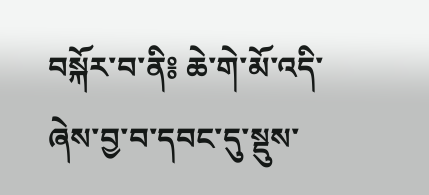བསྐོར་བ་ནི༔ ཆེ་གེ་མོ་འདི་ཞེས་བྱ་བ་དབང་དུ་སྡུས་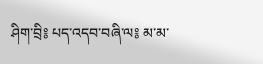ཤིག་བྲི༔ པད་འདབ་བཞི་ལ༔ མ་མ་